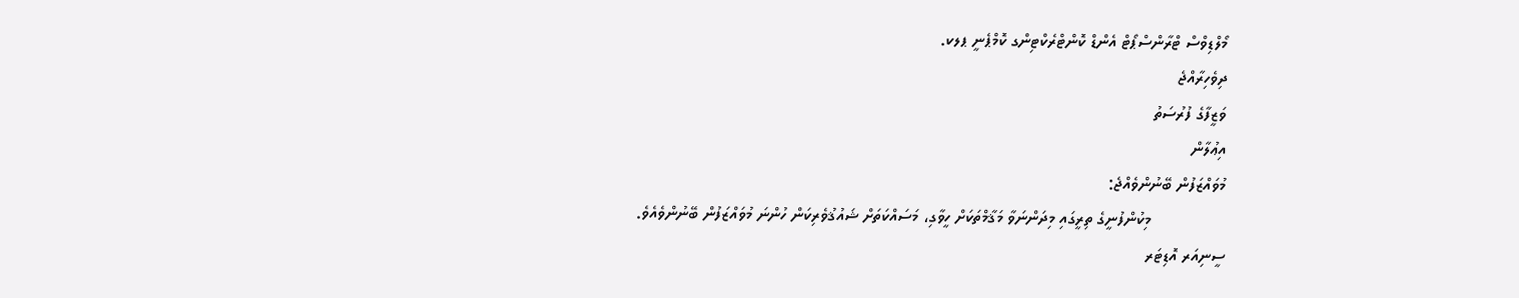މޯލްޑިވްސް ޓްރާންސްޕޯޓް އެންޑް ކޮންޓްރެކްޓިންގ ކޮމްޕެނީ ޕލކ.
ދިވެހިރާއްޖެ
ވަޒީފާގެ ފުރުސަތު
އިޢުލާން
މުވައްޒަފުން ބޭނުންވެއްޖެ:
                މިކުންފުނީގެ ތިރީގައި މިދަންނަވާ މަޤާމްތަކަށް ހީވާގި، މަސައްކަތަށް ޝައުޤުވެރިކަން ހުންނަ މުވައްޒަފުން ބޭނުންވެއެވެ.
ސީނިއަރ އޮޑިޓަރ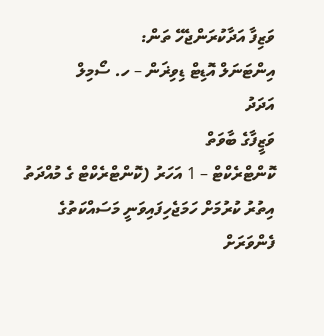ވަޒިފާ އަދާކުރަންޖެހޭ ތަން:
އިންޓަނަލް އޮޑިޓް ޑިވިޜަން – ހ. ސޯމިލް
އަދަދު
ވަޒީފާގެ ބާވަތް
ކޮންޓްރެކްޓް – 1 އަހަރު (ކޮންޓްރެކްޓް ގެ މުއްދަތު އިތުރު ކުރުމަށް ހަމަޖެހިފައިވަނީ މަސައްކަތުގެ ފެންވަރަށް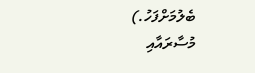ބެލުމަށްފަހު.)
މުސާރައާއި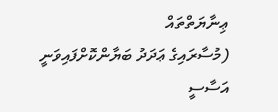ޢިނާޔަތްތައް
(މުސާރައިގެ ޢަދަދު ބަޔާންކޮށްފައިވަނީ އަސާސީ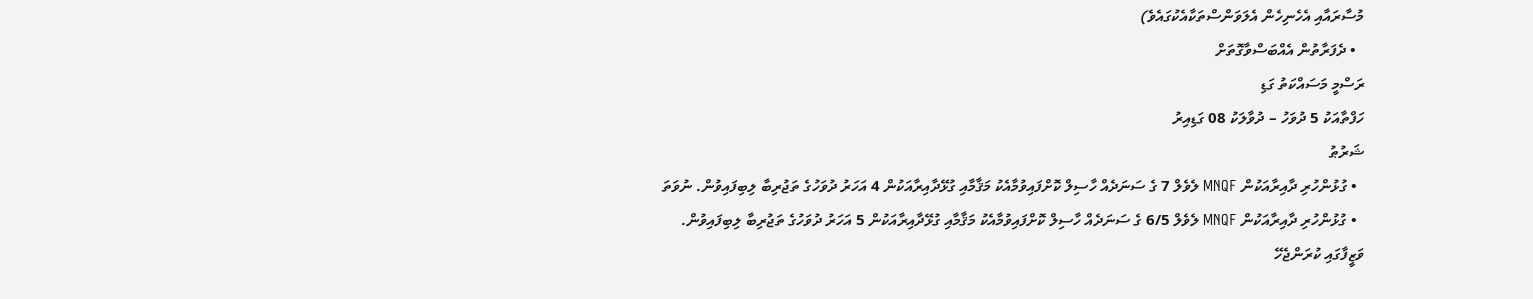މުސާރައާއި އެހެނިހެން އެލަވަންސްތަކާއެކުގައެވެ)
  • ދެފަރާތުން އެއްބަސްވާގޮތަށް
ރަސްމީ މަސައްކަތު ގަޑި
ހަފްތާއަކު 5 ދުވަހު – ދުވާލަކު 08 ގަޑިއިރު
ޝަރުޠު
  • ގުޅުންހުރި ދާއިރާއަކުން MNQF ލެވެލް 7 ގެ ސަނަދެއް ހާސިލް ކޮށްފައިވުމާއެކު މަޤާމާއި ގުޅޭދާއިރާއަކުން 4 އަހަރު ދުވަހުގެ ތަޖުރިބާ ލިބިފައިވުން. ނުވަތަ
  • ގުޅުންހުރި ދާއިރާއަކުން MNQF ލެވެލް 6/5 ގެ ސަނަދެއް ހާސިލް ކޮށްފައިވުމާއެކު މަޤާމާއި ގުޅޭދާއިރާއަކުން 5 އަހަރު ދުވަހުގެ ތަޖުރިބާ ލިބިފައިވުން.
ވަޒީފާގައި ކުރަންޖެހޭ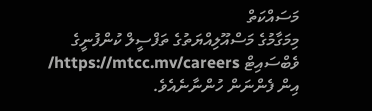މަސައްކަތް
މިމަގާމުގެ މަސްއޫލިއްޔަތުގެ ތަފްސީލް ކުންފުނީގެ ވެބްސައިޓް https://mtcc.mv/careers/ އިން ފެންނަން ހުންނާނެއެވެ.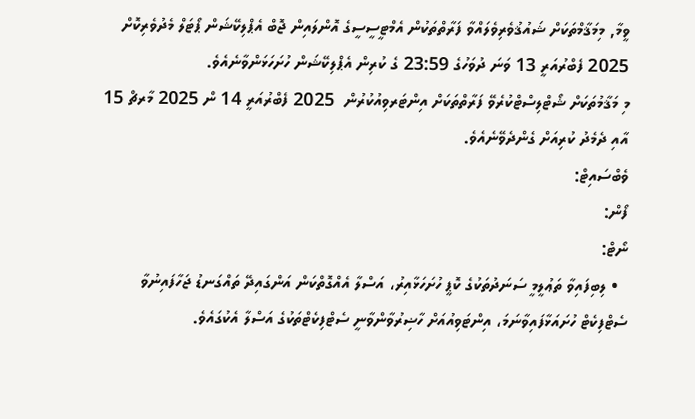ވީމާ, މިމަޤާމްތަކަށް ޝައުޤުވެރިވެލައްވާ ފަރާތްތަކުން އެމްޓީސީސީގެ އޮންލައިން ޖޮބް އެޕްލިކޭޝަން ޕޯޓަލް މެދުވެރިކޮށް 2025 ފެބްރުއަރީ 13 ވަނަ ދުވަހުގެ 23:59 ގެ ކުރިން އެޕްލިކޭޝަން ހުށަހަޅަންވާނެއެވެ.
މި މަޤާމުތަކަށް ޝޯޓްލިސްޓްކުރެވޭ ފަރާތްތަކަށް އިންޓަރވިއުކުރުން  2025 ފެބްރުއަރީ 14 ން 2025 މާރޗް 15 އާއި ދެމެދު ކުރިއަށް ގެންދެވޭނެއެވެ.
ވެބްސައިޓް:
ފޯން:
ނޯޓް:
  • ލިބިފައިވާ ތަޢުލީމީ ސަނަދުތަކުގެ ކޮޕީ ހުށަހަޅާއިރު، އަސްލާ އެއްގޮތްކަން އަންގައިދޭ ތައްގަނޑު ޖަހާފައިނުވާ ސެޓްފިކެޓް ހުށައަޅާފައިވާނަމަ، އިންޓަވިއުއަށް ހާޟިރުވާންވާނީ ސެޓްފިކެޓްތަކުގެ އަސްލާ އެކުގައެވެ.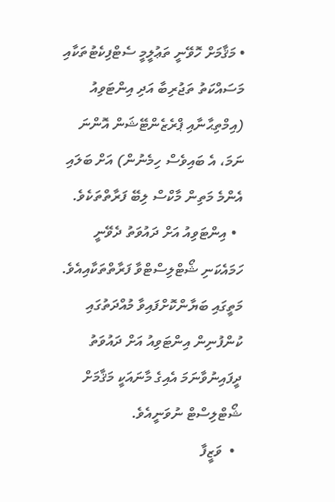• މަޤާމަށް ހޮވޭނީ ތަޢުލީމީ ސެޓްފިކެޓުތަކާއި މަސައްކަތު ތަޖުރިބާ އަދި އިންޓަވިއު (އިމްތިޙާނާއި ޕްރެޒެންޓޭޝަން އޮންނަ ނަމަ، އެ ބައިވެސް ހިމެނުން) އަށް ބަލައި އެންމެ މަތިން މާކްސް ލިބޭ ފަރާތްތަކެވެ.
  • އިންޓަވިއު އަށް ދައުވަތު ދެވޭނީ ހަމައެކަނި ޝޯޓްލިސްޓްވާ ފަރާތްތަކާއިއެވެ. މަތީގައި ބަޔާންކޮށްފައިވާ މުއްދަތުގައި ކުންފުނިން އިންޓަވިއު އަށް ދައުވަތު ދީފައިނުވާނަމަ އެއިގެ މާނައަކީ މަޤާމަށް ޝޯޓްލިސްޓް ނުވަނީއެވެ.
  •  ވަޒީފާ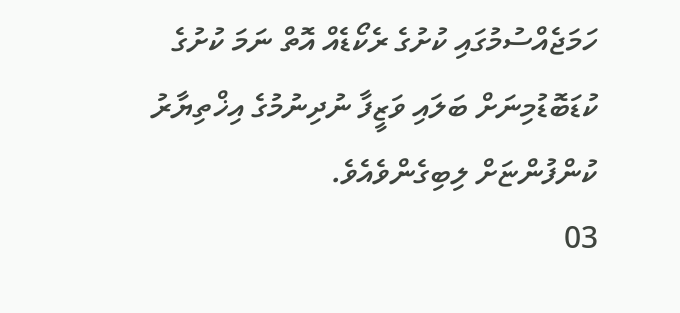ހަމަޖެއްސުމުގައި ކުށުގެ ރެކޯޑެއް އޮތް ނަމަ ކުށުގެ ކުޑަބޮޑުމިނަށް ބަލައި ވަޒީފާ ނުދިނުމުގެ އިޚްތިޔާރު ކުންފުންޏަށް ލިބިގެންވެއެވެ.
03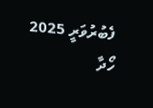ފެބުރުވަރީ 2025
ހޯދާ